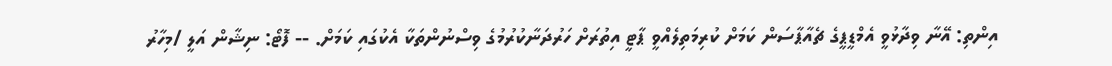އިންތި: އޭނާ ވިދާޅުވީ އެމްޑީޕީގެ ޗެއާޕާސަން ކަމަށް ކުރިމަތިލެއްވީ ޕާޓީ އިތުރަށް ހަރުދަނާކުރުމުގެ ވިސްނުންތަކާ އެކުގައި ކަމަށް. -- ފޮޓޯ: ނިޝާން އަލީ /މިހާރު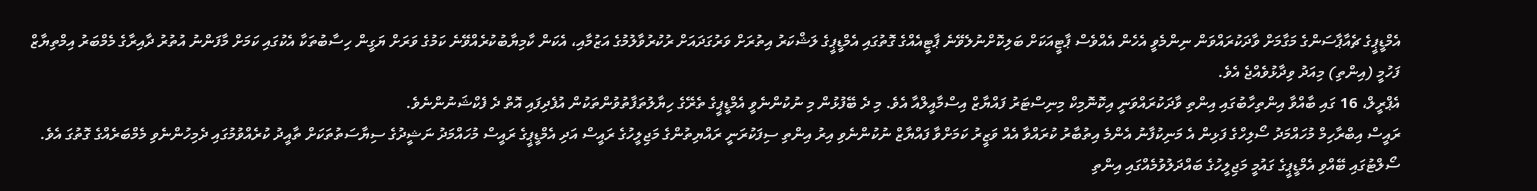އެމްޑީޕީގެ ޗެއާޕާސަންގެ މަގާމަށް ވާދަކުރައްވަން ނިންމެވީ އެހެން އެއްވެސް ޕާޓީއަކަށް ބަލިކޮށްނުލެވޭނެ ޕާޓީއެއްގެ ގޮތުގައި އެމްޑީޕީގެ ލަޝްކަރު އިތުރަށް ވަރުގަދައަށް ރުކުރުވާލުމުގެ އަޒުމާއި، އެކަން ކާމިޔާބުކުރެއްވޭނެ ކަމުގެ ވަރަށް ޔަގީން ހިސާބުތަކާ އެކުގައި ކަމަށް މާފަންނު އުތުރު ދާއިރާގެ މެމްބަރު އިމްތިޔާޒް ފަހުމީ (އިންތި) މިއަދު ވިދާޅުވެއްޖެ އެވެ.
އެޕްރީލް، 16 ގައި ބާއްވާ އިންތިހާބުގައި އިންތި ވާދަކުރައްވަނީ އިކޮނޮމިކް މިނިސްޓަރު ފައްޔާޒް އިސްމާއީލްއާ އެވެ. މި ދެ ބޭފުޅުން މި ނުކުންނެވީ އެމްޑީޕީގެ ތެރޭގެ ހިޔާލުތަފާތުވުންތަކުން އުފެދިފައި އޮތް ދެ ފެކްޝަނުންނެވެ.
ރައީސް އިބްރާހިމް މުހައްމަދު ސޯލިހްގެ ފަޅިން އެ މަނިކުފާނު އެންމެ އިތުބާރު ކުރައްވާ އެއް ވަޒީރު ކަމަށްވާ ފައްޔާޒް ނުކުންނެވި އިރު އިންތި ސިފަކުރަނީ ރައްޔިތުންގެ މަޖިލީހުގެ ރައީސް އަދި އެމްޑީޕީގެ ރައީސް މުހައްމަދު ނަޝީދުގެ ސިޔާސަތުތަކަށް ތާއީދު ކުރެއްވުމުގައި ދެމިހުންނެވި މެމްބަރެއްގެ ގޮތުގަ އެވެ.
ސޯލްޓުގައި ބޭއްވި އެމްޑީޕީގެ ގައުމީ މަޖިލީހުގެ ބައްދަލުވުމެއްގައި އިންތި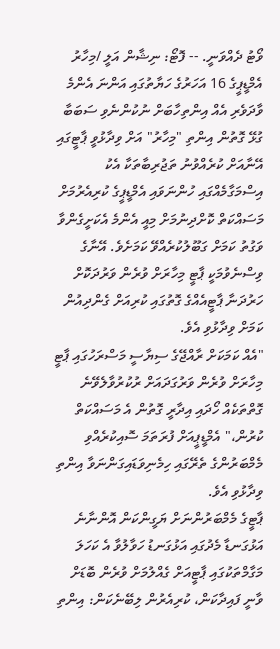ވޯޓު ދެއްވަނީ. -- ފޮޓޯ: ނިޝާން އަލީ /މިހާރު
އެމްޑީޕީގެ 16 އަހަރުގެ ހަޔާތުގައި އަންނަ އެންމެ ވާދަވެރި އެއް އިންތިހާބަށް ނުކުންނެވި ސަބަބާ ގުޅޭ ގޮތުން އިންތި "މިހާރު" އަށް ވިދާޅުވީ ޕާޓީގައި އޭނާއަށް ކުރެއްވުނު ތަޖުރިބާތަކާ އެކު އިސްމަގާމެއްގައި ހުންނަވައި އެމްޑީޕީގެ ކުރިއެރުމަށް މަސައްކަތް ކޮށްދިނުމަށް މިއީ އެންމެ އެކަށީގެންވާ ވަގުތު ކަމަށް ގަބޫލުކުރެއްވޭ ކަމަށެވެ. އޭނާގެ ވިސްނެވުމަކީ ޕާޓީ މިހާރަށް ވުރެން ވަރުދަކޮށް ހަރުދަނާ ޕާޓީއެއްގެ ގޮތުގައި ކުރިއަށް ގެންދިއުން ކަމަށް ވިދާޅުވި އެވެ.
"އެއް ކަމަކަށް ރާއްޖޭގެ ސިޔާސީ މަސްރަހުގައި ޕާޓީ މިހާރަށް ވުރެން ވަރުގަދައަށް ރުކުރުވާލެވޭނެ ގޮތްތަކެއް ހޯދައި އިދާރީ ގޮތުން އެ މަސައްކަތް ކުރުން،" އެމްޑީޕީއަށް ފުރަތަމަ ސޮއިކުރެއްވި މެމްބަރުންގެ ތެރޭގައި ހިމެނިވަޑައިގަންނަވާ އިންތި ވިދާޅުވި އެވެ.
ޕާޓީގެ މެމްބަރުންނަށް ޔަގީންކަން އޮންނާނެ އަޅުގަނޑާ މެދުގައި އަޅުގަނޑު ހަވާލުވާ އެ ކަހަލަ މަގާމްތަކުގައި ޕާޓީއަށް ގެއްލުމަށް ވުރެން ބޮޑަށް ވާނީ ފައިދާކަން، ކުރިއެރުން ލިބޭނެކަން: އިންތި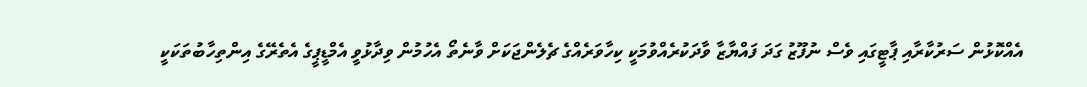އެއްކޮޅުން ސަރުކާރާއި ޕާޓީގައި ވެސް ނުފޫޒު ގަދަ ފައްޔާޒާ ވާދަކުރެއްވުމަކީ ކިހާވަރެއްގެ ޗެލެންޖަކަށް ވާނެތޯ އެހުމުން ވިދާޅުވީ އެމްޑީޕީގެ އެތެރޭގެ އިންތިހާބުތަކަކީ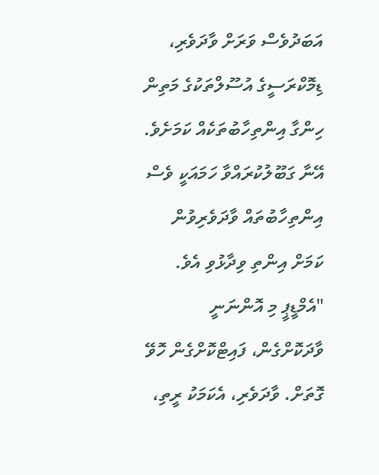އަބަދުވެސް ވަރަށް ވާދަވެރި، ޑިމޮކްރަސީގެ އުސޫލްތަކުގެ މަތިން ހިންގާ އިންތިހާބުތަކެއް ކަމަށެވެ. އޭނާ ގަބޫލުކުރައްވާ ހަމައަކީ ވެސް އިންތިހާބުތައް ވާދަވެރިވުން ކަމަށް އިންތި ވިދާޅުވި އެވެ.
"އެމްޑީޕީ މި އޮންނަނީ ވާދަކޮށްގެން، ފައިޓްކޮށްގެން ހޮވޭ ގޮތަށް. ވާދަވެރި، އެކަމަކު ރީތި،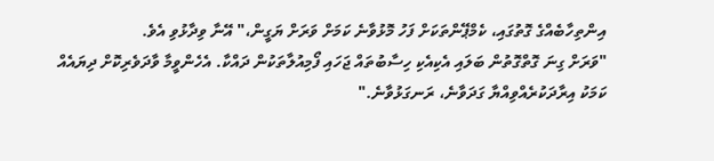އިންތިހާބެއްގެ ގޮތުގައި، ކެމްޕޭންތަކަށް ފަހު މޮޅުވާނެ ކަމަށް ވަރަށް ޔަގީން،" އޭނާ ވިދާޅުވި އެވެ.
"ވަރަށް ގިނަ ގޮތްގޮތުން ބަލައި އެކިއެކި ހިސާބުތައް ޖަހައި ފޯމިއުލާތަކުން ދައްކާ. އެހެންވީމާ ވާދަވެރިކޮށް ދިޔައެއް ކަމަކު އިރާދަކުރެއްވިއްޔާ ގަދަވާނެ، ރަނގަޅުވާނެ."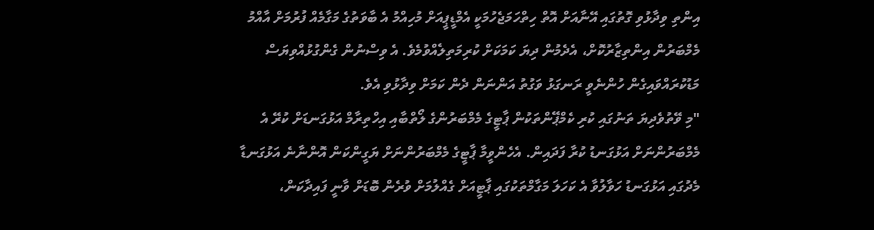އިންތި ވިދާޅުވި ގޮތުގައި އޭނާއަށް އޮތް ހިތްހަމަޖެހުމަކީ އެމްޑީޕީއަށް މުހިއްމު އެ ބާވަތުގެ މަގާމެއް ފުރުމަށް އާއްމު މެމްބަރުން އިންތިޒާރުކޮށް، އެދެމުން ދިޔަ ކަމަކަށް ކުރިމަތިލެއްވުމެވެ. އެ ވިސްނުން ގެންގުޅުއްވިޔަސް މަޑުކުރައްވައިގެން ހުންނެވީ ރަނގަޅު ވަގުތު އަންނަން ދެން ކަމަށް ވިދާޅުވި އެވެ.
"މި ވޭތުވެދިޔަ ތަނުގައި ކުރި ކެމްޕޭންތަކުން ޕާޓީގެ މެމްބަރުންގެ ލޯތްބާއި އިހްތިރާމް އަޅުގަނޑަށް ކުރޭ އެ މެމްބަރުންނަށް އަޅުގަނޑު ކުރާ ފަދައިން. އެހެންވީމާ ޕާޓީގެ މެމްބަރުންނަށް ޔަގީންކަން އޮންނާނެ އަޅުގަނޑާ މެދުގައި އަޅުގަނޑު ހަވާލުވާ އެ ކަހަލަ މަގާމްތަކުގައި ޕާޓީއަށް ގެއްލުމަށް ވުރެން ބޮޑަށް ވާނީ ފައިދާކަން،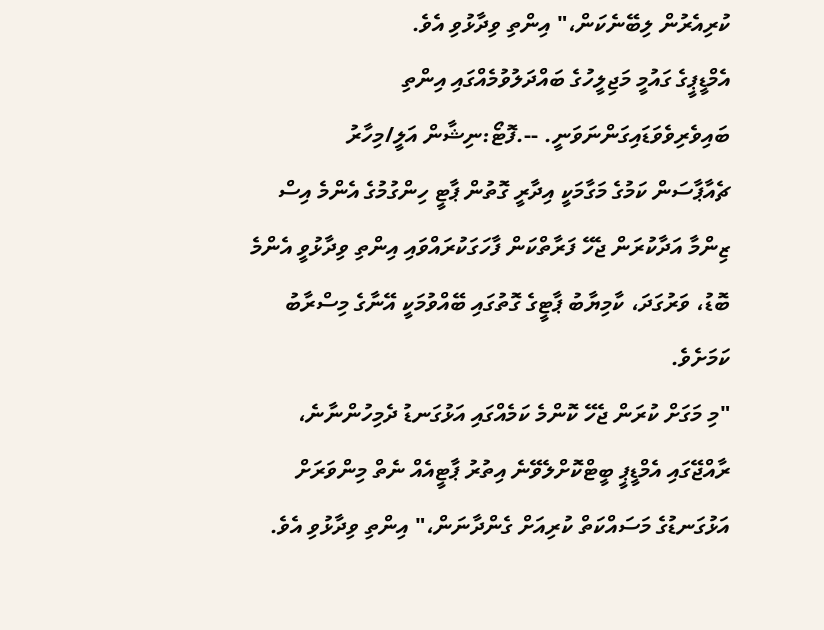ކުރިއެރުން ލިބޭނެކަން،" އިންތި ވިދާޅުވި އެވެ.
އެމްޑީޕީގެ ގައުމީ މަޖިލީހުގެ ބައްދަލުވުމެއްގައި އިންތި ބައިވެރިވެވަޑައިގަންނަވަނީ. --.ފޮޓޯ:ނިޝާން އަލީ/މިހާރު
ޗެއާޕާސަން ކަމުގެ މަގާމަކީ އިދާރީ ގޮތުން ޕާޓީ ހިންގުމުގެ އެންމެ އިސް ޒިންމާ އަދާކުރަން ޖެހޭ ފަރާތްކަން ފާހަގަކުރައްވައި އިންތި ވިދާޅުވީ އެންމެ ބޮޑު، ވަރުގަދަ، ކާމިޔާބު ޕާޓީގެ ގޮތުގައި ބޭއްވުމަކީ އޭނާގެ މިސްރާބު ކަމަށެވެ.
"މި މަގަށް ކުރަން ޖެހޭ ކޮންމެ ކަމެއްގައި އަޅުގަނޑު ދެމިހުންނާނެ، ރާއްޖޭގައި އެމްޑީޕީ ބީޓްކޮށްލެވޭނެ އިތުރު ޕާޓީއެއް ނެތް މިންވަރަށް އަޅުގަނޑުގެ މަސައްކަތް ކުރިއަށް ގެންދާނަން،" އިންތި ވިދާޅުވި އެވެ.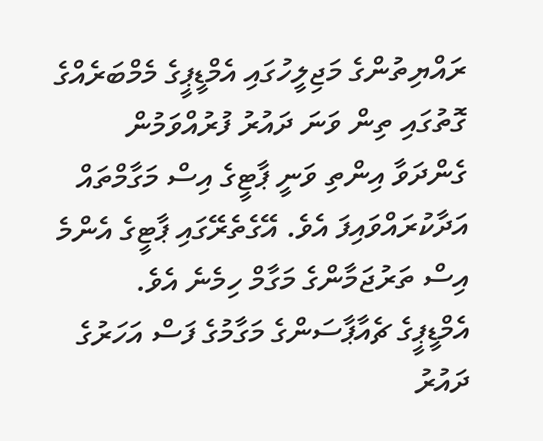ރައްޔިތުންގެ މަޖިލީހުގައި އެމްޑީޕީގެ މެމްބަރެއްގެ ގޮތުގައި ތިން ވަނަ ދައުރު ފުރުއްވަމުން ގެންދަވާ އިންތި ވަނީ ޕާޓީގެ އިސް މަގާމްތައް އަދާކުރައްވައިފަ އެވެ. އޭގެތެރޭގައި ޕާޓީގެ އެންމެ އިސް ތަރުޖަމާންގެ މަގާމް ހިމެނެ އެވެ.
އެމްޑީޕީގެ ޗެއާޕާސަންގެ މަގާމުގެ ފަސް އަހަރުގެ ދައުރު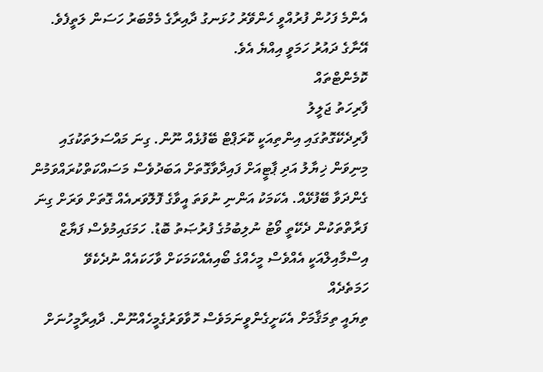އެންމެ ފަހުން ފުރުއްވީ ހެންވޭރު ހުޅަނގު ދާއިރާގެ މެމްބަރު ހަސަން ލަތީފެވެ. އޭނާގެ ދައުރު ހަމަވީ އިއްޔެ އެވެ.
ކޮމެންޓްތައް
ފާރިހަތު ޖަލީލު
ފާރިދެކޭގޮތުގައި އިންތިއަކީ ކޮރަޕްޓް ބޭފުޅެއް ނޫން. ގިނަ މައްސަލަތަކުގައި މިނިވަން ޚިޔާލު އަދި ޕާޓީއަށް ފައިދާވާގޮތަށް އަބަދުވެސް މަސައްކަތްކުރައްވަމުން ގެންދަވާ ބޭފުޅޭއް. އެކަމަކު އަންނި ނުވަތަ އީވާގެ ފޮލޮވަރއެއް ގޮތަށް ވަރަށް ގިނަ ފަރާތްތަކުން ދެކޭތީ ވޯޓު ނުލިބުމުގެ ފުރުޞަތު ބޮޑު. ހަމަގައިމުވެސް ފަޔާޒް އިސްމާއިލްއަކީ އެއްވެސް މީހެއްގެ ބޯއިއެއްކަމަކަށް ވާހަކައެއް ނުދެކެވޭ
ހަމަތެދެއް
ތިޔައީ ތިމަޤާމަށް އެކަށީގެންވީނަމަވެސް ހޮވާވަރުގެމީހެއްނޫން. ދާއިރާމީހުނަށް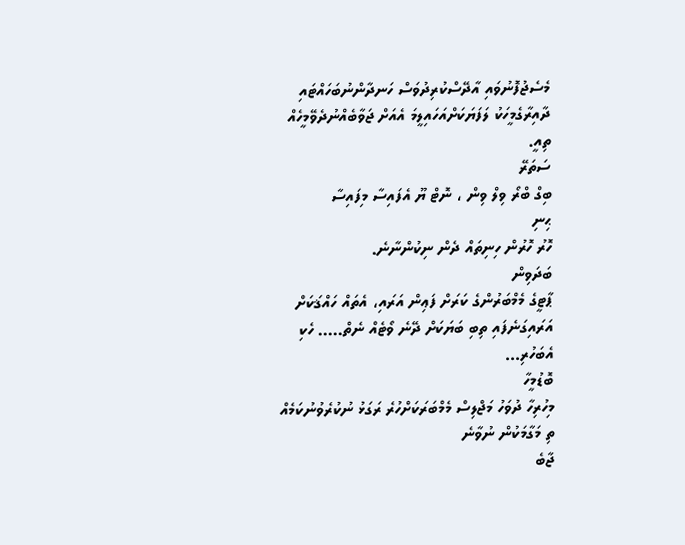މެސެޖުފޮނުވައި އާދޭސްކުރިދުވަސް ހަނދާންނުބަހައްޓައި ދާއިރާގެމީހަކު ލަފަޔަކަށްއަހައިލީމަ އެއަށް ޖަވާބެއްނުދެވޭމީހެއް ތިއީ.
ސަތަރޭ
ބިގް ބްރޯ ވިލް ވިން ، ނޮޓް ޔޫ އެފައިސާ މިފައިސާ
ޙިނި
ހޮރު ހޮރުން ހިނިތައް ދެން ނިކުންނާނެ.
ބަދަވިން
ޕާޓީގެ މެމްބަރުންގެ ކަރަށް ފަޢިން އަރައި، އެތައް ހައްޤަކަށް އަރައިގަނެފައި ތިބި ބަޔަކަށް ދޭނެ ވޯޓެއް ނެތް..... ހެކި އެބަހުރި...
ބޮޑުމީހާ
މިހުރިހާ ދުވަހު މަޖްލިސް މެމްބަރަކަށްހުރެ ރަގަޅު ނުކުރެވުނުކަމެއް ތި މަގާމަކުން ނުވާނެ
ޖާބެ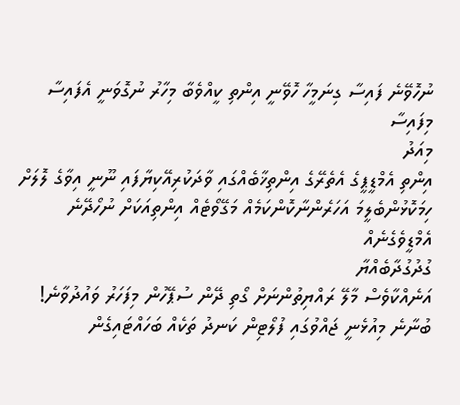ނުހޮވޭނެ ފައިސާ ގިނަމީހާ ހޮވޭނީ އިންތި ކީއްވެބާ މިހާރު ނުގޮވަނީ އެފައިސާ މިފައިސާ
މިއަދު
އިންތި އެމްޑީޕީގެ އެތެރޭގެ އިންތިޚާބެއްގައި ވާދަކުރިއޭކިޔާފައި ނޫނީ އިވާގެ ލޮލަށް ހިމަކޮޅުންބެލީމަ އަހަރެންނާކޮންކަމެއް މަގޭވޯޓެއް އިންތިއަކަށް ނުހޯދޭނެ އެމްޑީވެގެނެއް
ގުދުގުދާބެއްޔާ
އަނެއްކާވެސް މާލޭ ރައްޔިތުންނަށް ގޯތި ދޭން ސުޕޭހުން މިފަހަރު ވައުދުވާނެ! ބުނާނެ މިއުޅެނީ ޖައްވުގައި ފުލޯޓިން ކަނދު ތަކެއް ބަހައްޓައިގެން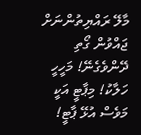މާލޭ ރައްޔިތުންނަށް ޖައްވުން ގޯތި ދޭންވެގެނޭ! މަހީހީ ހަލާކު! މިޕާޓީ އަކީ މަވެސް އުޅޭ ޕާޓީ!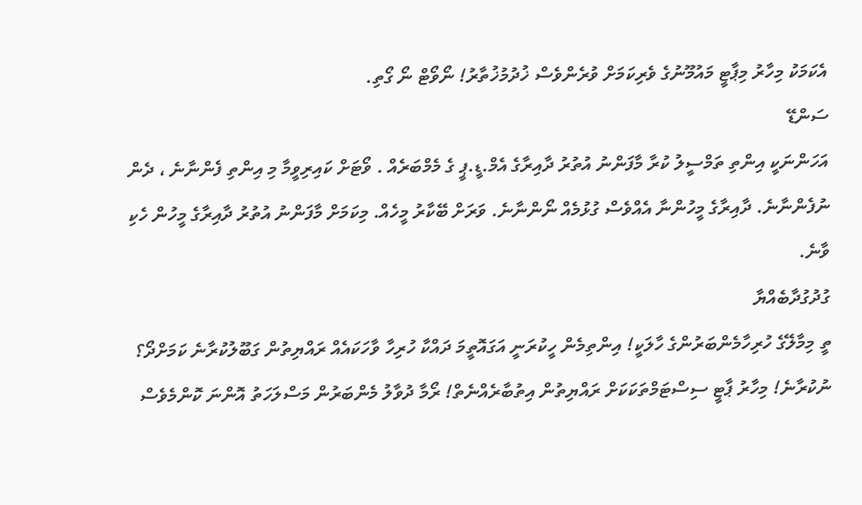އެކަމަކު މިހާރު މިޕާޓީ މައުމޫނުގެ ވެރިކަމަށް ވުރެންވެސް ޚުދުމުޚުތާރު! ނޯވޯޓް ނޯ ގޯތި.
ސަންޑޭ
އަހަންނަކީ އިންތި ތަމްސީލު ކުރާ މާފަންނު އުތުރު ދާއިރާގެ އެމް.ޑީ.ޕީ ގެ މެމްބަރެއް . ވޯޓަށް ކައިރިވީމާ މި އިންތި ފެންނާނެ ، ދެން ނުފެންނާނެ. ދާއިރާގެ މީހުންނާ އެއްވެސް ގުޅުމެއް ނޯންނާނެ. ވަރަށް ބޭކާރު މީހެއް. މިކަމަށް މާފަންނު އުތުރު ދާއިރާގެ މީހުން ހެކި ވާނެ.
ގުދުގުދާބެއްޔާ
ތީ މިމާލޭގެ ހުރިހާމެންބަރުންގެ ހާލަކީ! އިންތިމެން ހީކުރަނީ އަގައޮތީމަ ދައްކާ ހުރިހާ ވާހަކައެއް ރައްޔިތުން ގަބޫލުކުރާނެ ކަމަށްދޯ؟ ނުކުރާނެ! މިހާރު ޕާޓީ ސިސްޓަމްތަކަކަށް ރައްޔިތުން އިތުބާރެއްނެތް! ރޯމާ ދުވާލު މެންބަރުން މަސްލަހަތު އޮންނަ ކޮންމެވެސް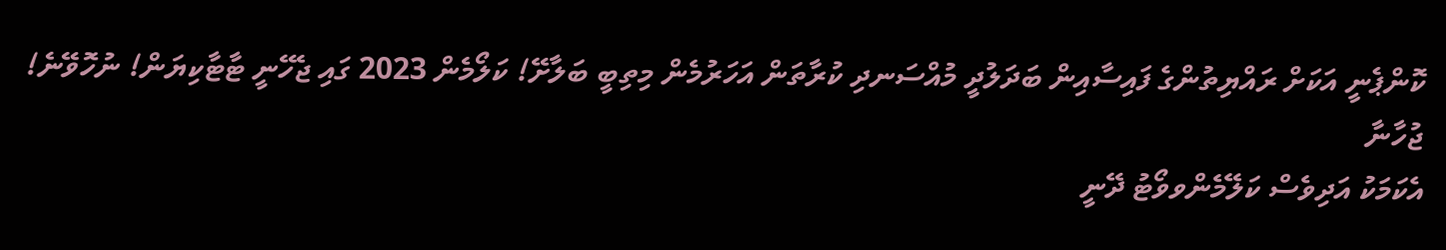ކޮންޕެނީ އަކަށް ރައްޔިތުންގެ ފައިސާއިން ބަދަލުދީ މުއްސަނދި ކުރާތަން އަހަރުމެން މިތިބީ ބަލާށޭ! ކަލޯމެން 2023 ގައި ޖެހޭނީ ޓާޓާކިޔަން! ނުހޮވޭނެ!
ޖުހާނާ
އެކަމަކު އަދިވެސް ކަލޭމެންވވޯޓު ދޭނީ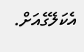އެކަލޭގެއަށް.